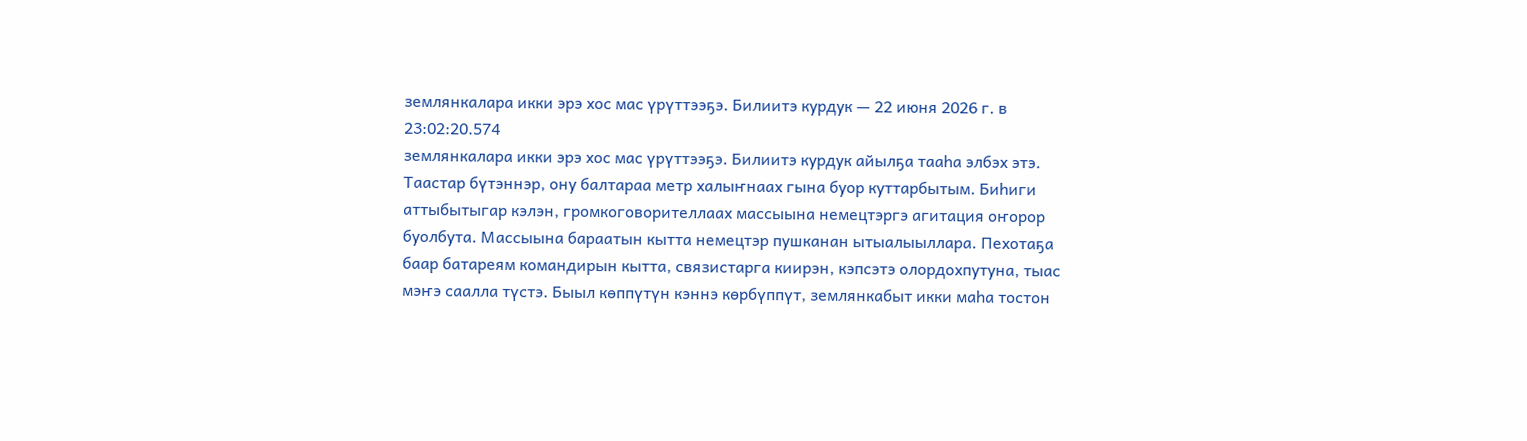землянкалара икки эрэ хос мас үрүттээҕэ. Билиитэ курдук — 22 июня 2026 г. в 23:02:20.574
землянкалара икки эрэ хос мас үрүттээҕэ. Билиитэ курдук айылҕа тааһа элбэх этэ. Таастар бүтэннэр, ону балтараа метр халыҥнаах гына буор куттарбытым. Биһиги аттыбытыгар кэлэн, громкоговорителлаах массыына немецтэргэ агитация оҥорор буолбута. Массыына бараатын кытта немецтэр пушканан ытыалыыллара. Пехотаҕа баар батареям командирын кытта, связистарга киирэн, кэпсэтэ олордохпутуна, тыас мэҥэ саалла түстэ. Быыл көппүтүн кэннэ көрбүппүт, землянкабыт икки маһа тостон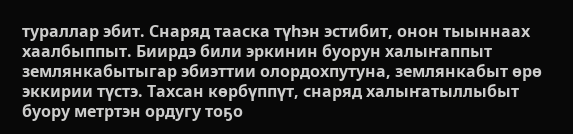тураллар эбит. Снаряд тааска түһэн эстибит, онон тыыннаах хаалбыппыт. Биирдэ били эркинин буорун халыҥаппыт землянкабытыгар эбиэттии олордохпутуна, землянкабыт өрө эккирии түстэ. Тахсан көрбүппүт, снаряд халыҥатыллыбыт буору метртэн ордугу тоҕо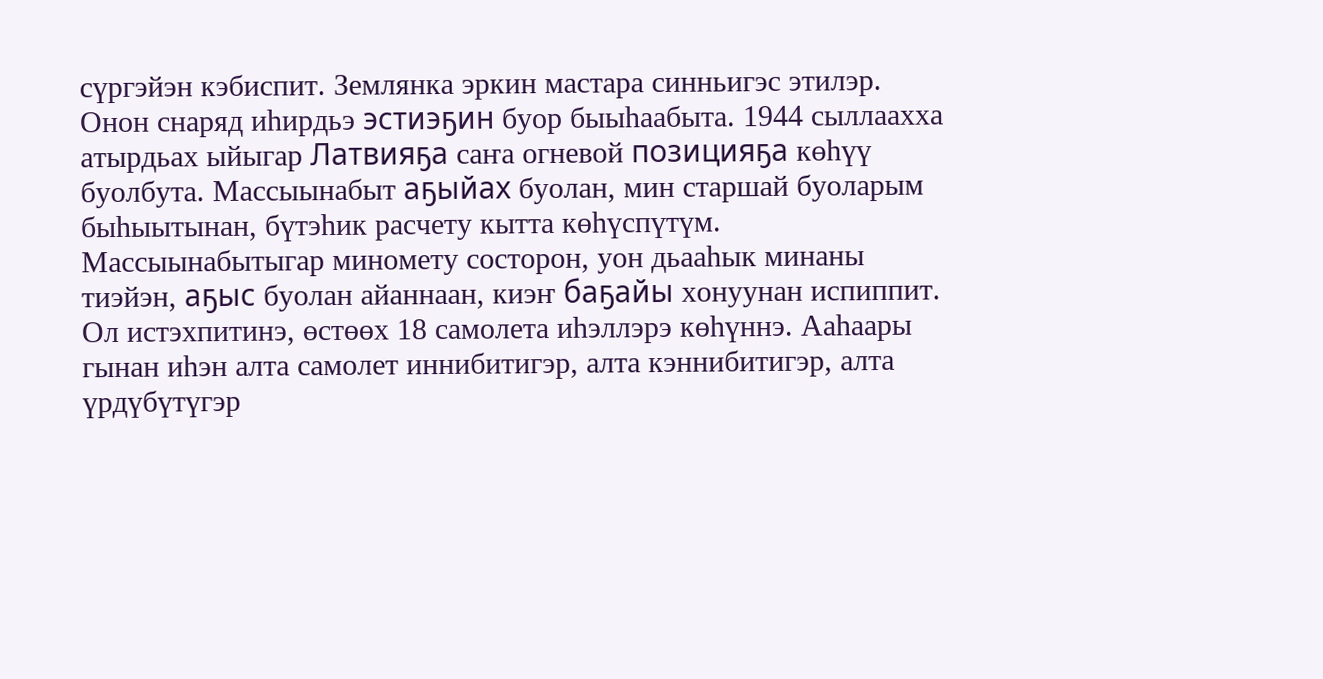сүргэйэн кэбиспит. Землянка эркин мастара синньигэс этилэр. Онон снаряд иһирдьэ эстиэҕин буор быыһаабыта. 1944 сыллаахха атырдьах ыйыгар Латвияҕа саҥа огневой позицияҕа көһүү буолбута. Массыынабыт аҕыйах буолан, мин старшай буоларым быһыытынан, бүтэһик расчету кытта көһүспүтүм. Массыынабытыгар миномету состорон, уон дьааһык минаны тиэйэн, аҕыс буолан айаннаан, киэҥ баҕайы хонуунан испиппит. Ол истэхпитинэ, өстөөх 18 самолета иһэллэрэ көһүннэ. Ааһаары гынан иһэн алта самолет иннибитигэр, алта кэннибитигэр, алта үрдүбүтүгэр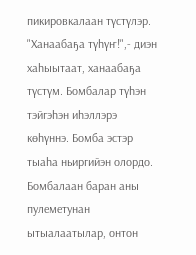пикировкалаан түстүлэр. "Ханаабаҕа түһүҥ!",- диэн хаһыытаат, ханаабаҕа түстүм. Бомбалар түһэн тэйгэһэн иһэллэрэ көһүннэ. Бомба эстэр тыаһа ньиргийэн олордо. Бомбалаан баран аны пулеметунан ытыалаатылар, онтон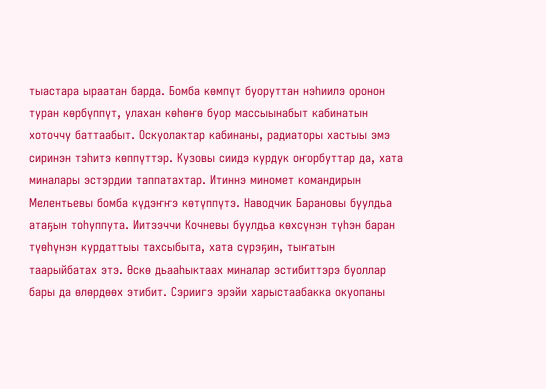тыастара ыраатан барда. Бомба көмпүт буоруттан нэһиилэ оронон туран көрбүппүт, улахан көһөҥө буор массыынабыт кабинатын хоточчу баттаабыт. Оскуолактар кабинаны, радиаторы хастыы эмэ сиринэн тэһитэ көппүттэр. Кузовы сиидэ курдук оҥорбуттар да, хата миналары эстэрдии таппатахтар. Итиннэ миномет командирын Мелентьевы бомба күдэҥҥэ көтүппүтэ. Наводчик Барановы буулдьа атаҕын тоһуппута. Иитээччи Кочневы буулдьа көхсүнэн түһэн баран түөһүнэн курдаттыы тахсыбыта, хата сүрэҕин, тыҥатын таарыйбатах этэ. Өскө дьааһыктаах миналар эстибиттэрэ буоллар бары да өлөрдөөх этибит. Сэриигэ эрэйи харыстаабакка окуопаны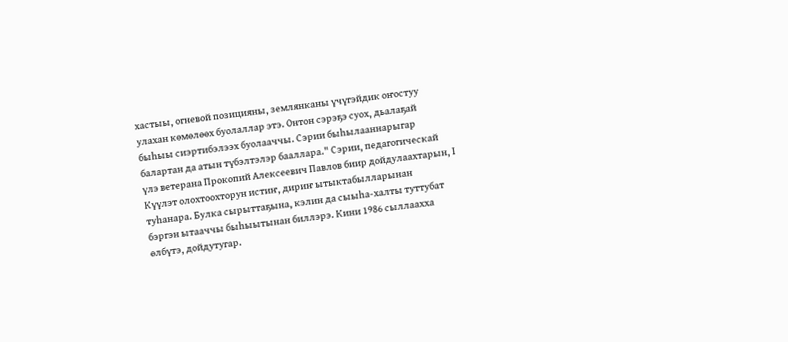хастыы, огневой позицияны, землянканы үчүгэйдик оҥостуу улахан көмөлөөх буолаллар этэ. Онтон сэрэҕэ суох, дьалаҕай быһыы сиэртибэлээх буолааччы. Сэрии быһылааннарыгар балартан да атын түбэлтэлэр бааллара." Сэрии, педагогическай үлэ ветерана Прокопий Алексеевич Павлов биир дойдулаахтарын, І Күүлэт олохтоохторун истиҥ, дириҥ ытыктабылларынан туһанара. Булка сырыттаҕына, кэлин да сыыһа-халты туттубат бэргэн ытааччы быһыытынан биллэрэ. Кини 1986 сыллаахха өлбүтэ, дойдутугар.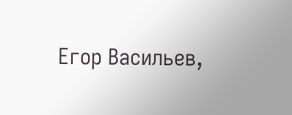Егор Васильев,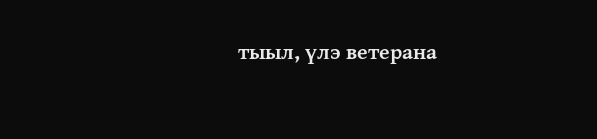тыыл, үлэ ветерана